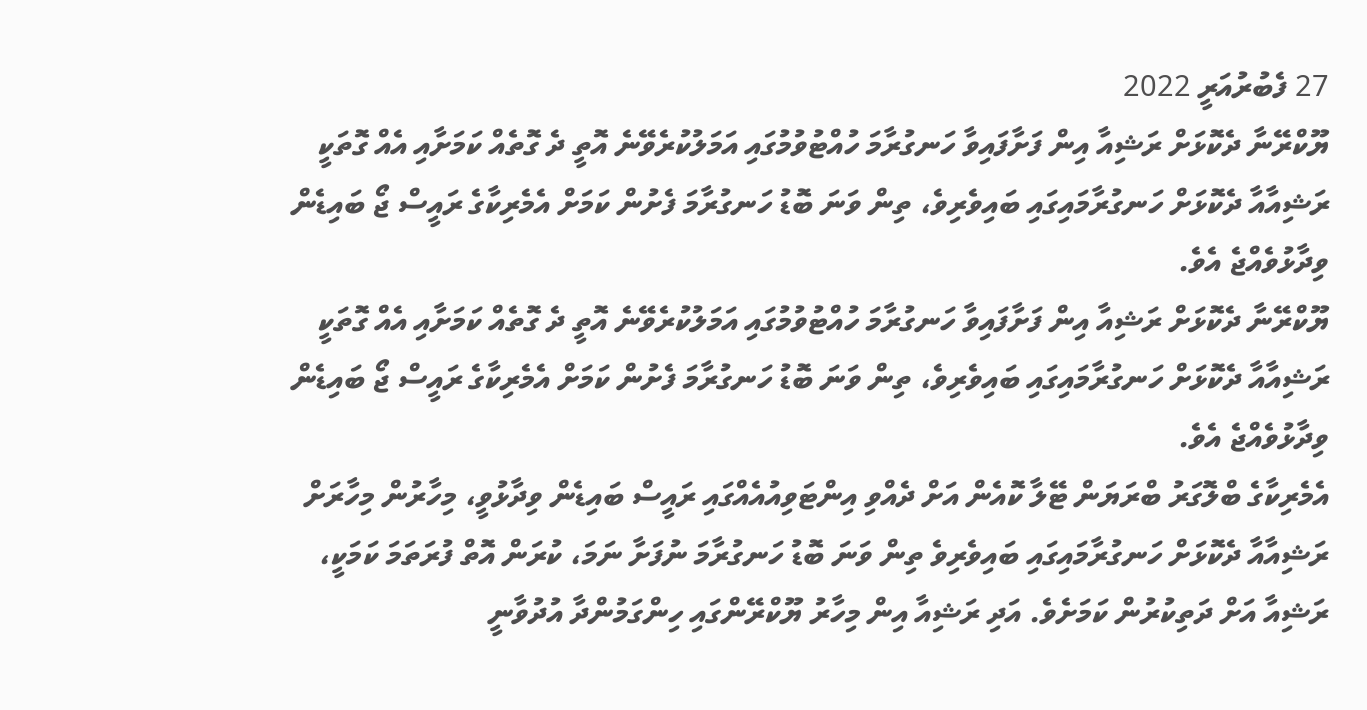27 ފެބުރުއަރީ 2022
ޔޫކްރޭނާ ދެކޮޅަށް ރަޝިއާ އިން ފަށާފައިވާ ހަނގުރާމަ ހުއްޓުވުމުގައި އަމަލުކުރެވޭނެ އޮތީ ދެ ގޮތެއް ކަމަށާއި އެއް ގޮތަކީ ރަޝިއާއާ ދެކޮޅަށް ހަނގުރާމައިގައި ބައިވެރިވެ، ތިން ވަނަ ބޮޑު ހަނގުރާމަ ފެށުން ކަމަށް އެމެރިކާގެ ރައީސް ޖޯ ބައިޑެން ވިދާޅުވެއްޖެ އެވެ.
ޔޫކްރޭނާ ދެކޮޅަށް ރަޝިއާ އިން ފަށާފައިވާ ހަނގުރާމަ ހުއްޓުވުމުގައި އަމަލުކުރެވޭނެ އޮތީ ދެ ގޮތެއް ކަމަށާއި އެއް ގޮތަކީ ރަޝިއާއާ ދެކޮޅަށް ހަނގުރާމައިގައި ބައިވެރިވެ، ތިން ވަނަ ބޮޑު ހަނގުރާމަ ފެށުން ކަމަށް އެމެރިކާގެ ރައީސް ޖޯ ބައިޑެން ވިދާޅުވެއްޖެ އެވެ.
އެމެރިކާގެ ބްލޮގަރު ބްރަޔަން ޓޭލާ ކޮއެން އަށް ދެއްވި އިންޓަވިއުއެއްގައި ރައީސް ބައިޑެން ވިދާޅުވީ، މިހާރުން މިހާރަށް ރަޝިއާއާ ދެކޮޅަށް ހަނގުރާމައިގައި ބައިވެރިވެ ތިން ވަނަ ބޮޑު ހަނގުރާމަ ނުފަށާ ނަމަ، ކުރަން އޮތް ފުރަތަމަ ކަމަކީ، ރަޝިއާ އަށް ދަތިކުރުން ކަމަށެވެ. އަދި ރަޝިއާ އިން މިހާރު ޔޫކްރޭންގައި ހިންގަމުންދާ އުދުވާނީ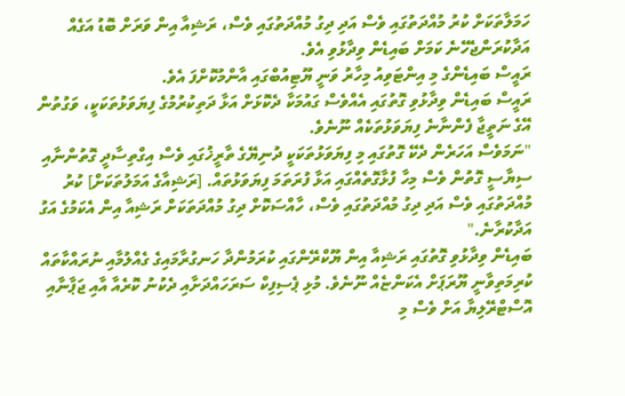ހަމަލާތަކަށް ކުރު މުއްދަތުގައި ވެސް އަދި ދިގު މުއްދަތުގައި ވެސް، ރަޝިއާ އިން ވަރަށް ބޮޑު އަގެއް އަދާކުރަންޖެހޭނެ ކަމަށް ބައިޑެން ވިދާޅުވި އެވެ.
ރައީސް ބައިޑެންގެ މި އިންޓަވިއު މިހާރު ވަނީ ޔޫޓިއުބްގައި އާންމުކޮށްފަ އެވެ.
ރައީސް ބައިޑެން ވިދާޅުވި ގޮތުގައި އެއްވެސް ގައުމަކާ ދެކޮޅަށް އަޅާ ދަތިކުރުމުގެ ފިޔަވަޅުތަކަކީ، ވަގުތުން އޭގެ ނަތީޖާ ފެންނާނެ ފިޔަވަޅުތަކެއް ނޫނެވެ.
"ނަމަވެސް އަހަރެން ދެކޭ ގޮތުގައި މި ފިޔަވަޅުތަކަކީ ދުނިޔޭގެ ތާރީޚުގައި ވެސް އިގްތިސާދީ ގޮތުންނާއި ސިޔާސީ ގޮތުން ވެސް މިހާ ފުޅާގޮތެއްގައި އަޅާ ފުރަތަމަ ފިޔަވަޅުތައް. [ރަޝިއާގެ އަމަލުތަކަށް] ކުރު މުއްދަތުގައި ވެސް އަދި ދިގު މުއްދަތުގައި ވެސް، ހާއްސަކޮށް ދިގު މުއްދަތަކަށް ރަޝިއާ އިން އެކަމުގެ އަގު އަދާކުރާނެ."
ބައިޑެން ވިދާޅުވި ގޮތުގައި ރަޝިއާ އިން ޔޫކްރޭންގައި ކުރަމުންދާ ހަނގުރާމައިގެ ގެއްލުމާއި ނުރައްކާތައް ކުރިމަތިވާނީ ޔޫރަޕަށް އެކަންޏެއް ނޫނެވެ. މުޅި ޕެސިފިކް ސަރަހައްދަށާއި ދެކުނު ކޮރެއާ އާއި ޖަޕާނާއި އޮސްޓްރޭލިޔާ އަށް ވެސް މި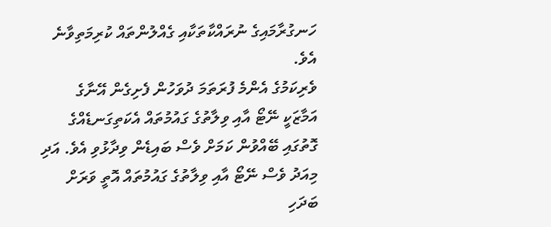ހަނގުރާމައިގެ ނުރައްކާތަކާއި ގެއްލުންތައް ކުރިމަތިވާނެ އެވެ.
ވެރިކަމުގެ އެންމެ ފުރަތަމަ ދުވަހުން ފެށިގެން އޭނާގެ އަމާޒަކީ ނޭޓޯ އާއި ވިލާތުގެ ގައުމުތައް އެކަތިގަނޑެއްގެ ގޮތުގައި ބޭއްވުން ކަމަށް ވެސް ބައިޑެން ވިދާޅުވި އެވެ. އަދި މިއަދު ވެސް ނޭޓޯ އާއި ވިލާތުގެ ގައުމުތައް އޮތީ ވަރަށް ބަދަހި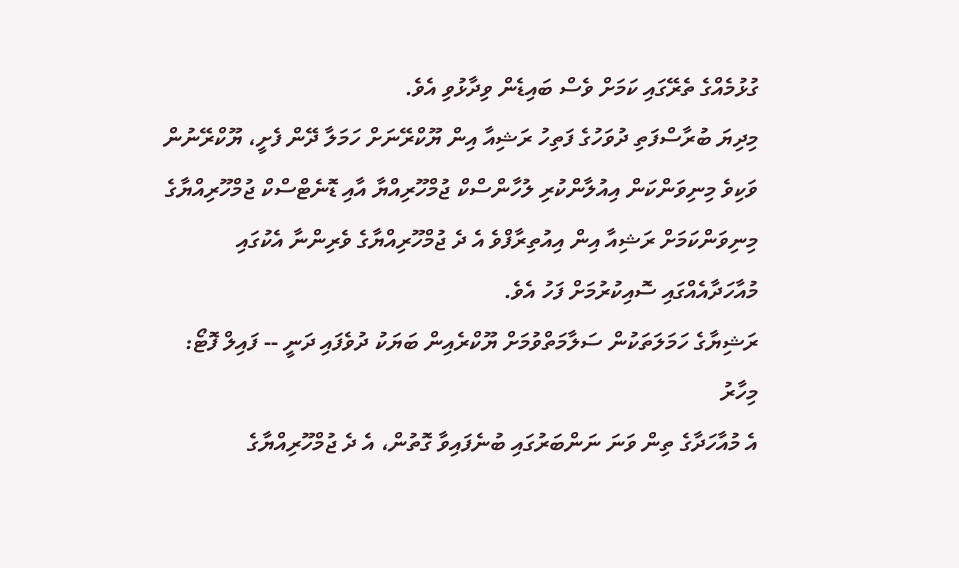ގުޅުމެއްގެ ތެރޭގައި ކަމަށް ވެސް ބައިޑެން ވިދާޅުވި އެވެ.
މިދިޔަ ބުރާސްފަތި ދުވަހުގެ ފަތިހު ރަޝިއާ އިން ޔޫކްރޭނަށް ހަމަލާ ދޭން ފެށީ، ޔޫކްރޭނުން ވަކިވެ މިނިވަންކަން އިއުލާންކުރި ލުހާންސްކް ޖުމްހޫރިއްޔާ އާއި ޑޮނެޓްސްކް ޖުމްހޫރިއްޔާގެ މިނިވަންކަމަށް ރަޝިއާ އިން އިއުތިރާފްވެ އެ ދެ ޖުމްހޫރިއްޔާގެ ވެރިންނާ އެކުގައި މުއާހަދާއެއްގައި ސޮއިކުރުމަށް ފަހު އެވެ.
ރަޝިޔާގެ ހަމަލަތަކުން ސަލާމަތްވުމަށް ޔޫކްރެއިން ބަޔަކު ދުވެފައި ދަނީ -- ފައިލް ފޮޓޯ: މިހާރު
އެ މުއާހަދާގެ ތިން ވަނަ ނަންބަރުގައި ބުނެފައިވާ ގޮތުން، އެ ދެ ޖުމްހޫރިއްޔާގެ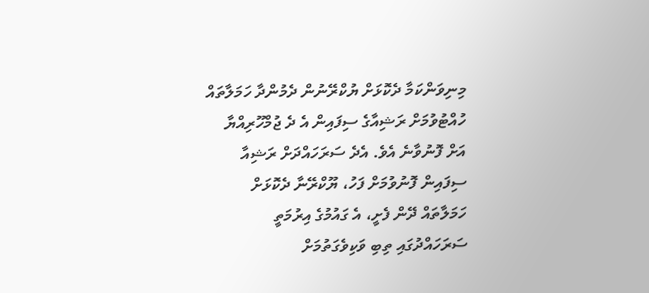މިނިވަންކަމާ ދެކޮޅަށް ޔުކްރޭނުން ދެމުންދާ ހަމަލާތައް ހުއްޓުވުމަށް ރަޝިއާގެ ސިފައިން އެ ދެ ޖުމްހޫރިއްޔާ އަށް ފޮނުވާނެ އެވެ. އެދެ ސަރަހައްދަށް ރަޝިއާ ސިފައިން ފޮނުވުމަށް ފަހު، ޔޫކްރޭނާ ދެކޮޅަށް ހަމަލާތައް ދޭން ފެށީ، އެ ގައުމުގެ އިރުމަތީ ސަރަހައްދުގައި ތިބި ވަކިވެގަތުމަށް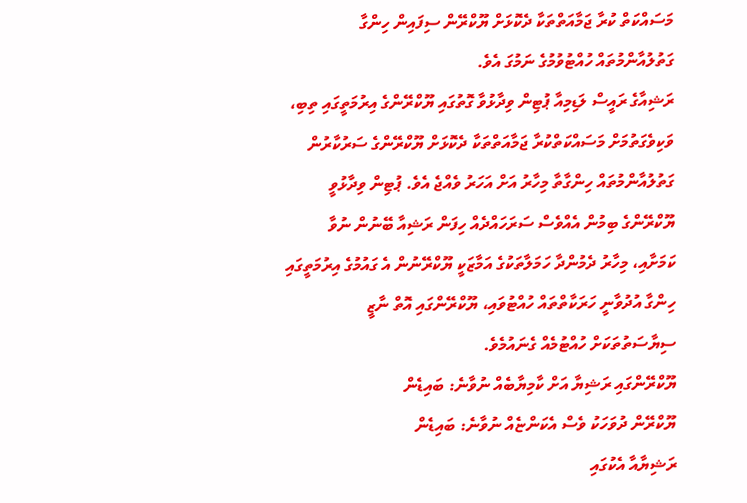މަސައްކަތް ކުރާ ޖަމާއަތްތަކާ ދެކޮޅަށް ޔޫކްރޭން ސިފައިން ހިންގާ ގަތުލުއާންމުތައް ހުއްޓުވުމުގެ ނަމުގަ އެވެ.
ރަޝިއާގެ ރައީސް ލަޑިމިއާ ޕުޓިން ވިދާޅުވާ ގޮތުގައި ޔޫކްރޭންގެ އިރުމަތީގައި ތިބި، ވަކިވެގަތުމަށް މަސައްކަތްކުރާ ޖަމާއަތްތަކާ ދެކޮޅަށް ޔޫކްރޭންގެ ސަރުކާރުން ގަތުލުއާންމުތައް ހިންގާތާ މިހާރު އަށް އަހަރު ވެއްޖެ އެވެ. ޕުޓިން ވިދާޅުވީ ޔޫކްރޭންގެ ބިމުން އެއްވެސް ސަރަހައްދެއް ހިފަން ރަޝިއާ ބޭނުން ނުވާ ކަމަށާއި، މިހާރު ދެމުންދާ ހަމަލާތަކުގެ އަމާޒަކީ ޔޫކްރޭނުން އެ ގައުމުގެ އިރުމަތީގައި ހިންގާ އުދުވާނީ ހަރަކާތްތައް ހުއްޓުވައި، ޔޫކްރޭންގައި އޮތް ނާޒީ ސިޔާސަތުތަކަށް ހުއްޓުމެއް ގެނައުމެވެ.
ޔޫކްރޭންގައި ރަޝިޔާ އަށް ކާމިޔާބެއް ނުވާނެ: ބައިޑެން
ޔޫކްރޭން ދުވަހަކު ވެސް އެކަންޏެއް ނުވާނެ: ބައިޑެން
ރަޝިޔާއާ އެކުގައި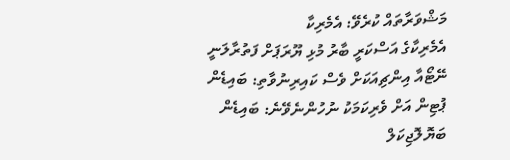މަޝްވަރާތައް ކުރެވޭ: އެމެރިކާ
އެމެރިކާގެ އަސްކަރީ ބާރު މުޅި ޔޫރަޕަށް ފަތުރާލަނީ
ނޭޓޯއާ އިންޗިއަކަށް ވެސް ކައިރިނުވާތި: ބައިޑެން
ޕުޓިން އަށް ވެރިކަމަކު ނުހުންނެވޭނެ: ބައިޑެން
ބަޔޮލޮޖިކަލް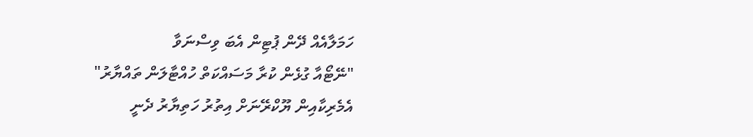ހަމަލާއެއް ދޭން ޕުޓިން އެބަ ވިސްނަވާ
"ނޭޓޯއާ ގުޅެން ކުރާ މަސައްކަތް ހުއްޓާލަން ތައްޔާރު"
އެމެރިކާއިން ޔޫކްރޭނަށް އިތުރު ހަތިޔާރު ދެނީ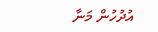އުދުހުން މަނާ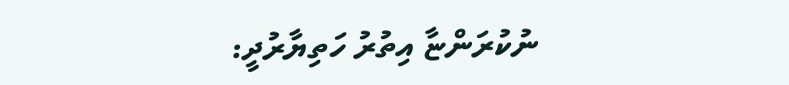ނުކުރަންޏާ އިތުރު ހަތިޔާރުދީ: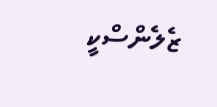ޒެލެންސްކީ